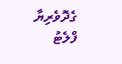ގެދޮވެރިޔާ ފްލެޓު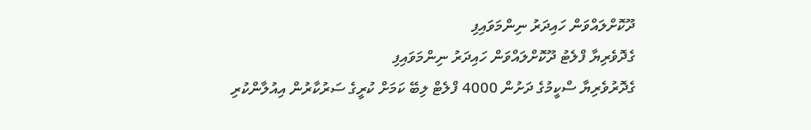ދޫކޮށްލައްވަން ހައިދަރު ނިންމަވައިފި
ގެދޮވެރިޔާ ފްލެޓު ދޫކޮށްލައްވަން ހައިދަރު ނިންމަވައިފި
ގެދޮރުވެރިޔާ ސްކީމުގެ ދަށުން 4000 ފްލެޓް ލިބޭ ކަމަށް ކުރީގެ ސަރުކާރުން އިއުލާންކުރި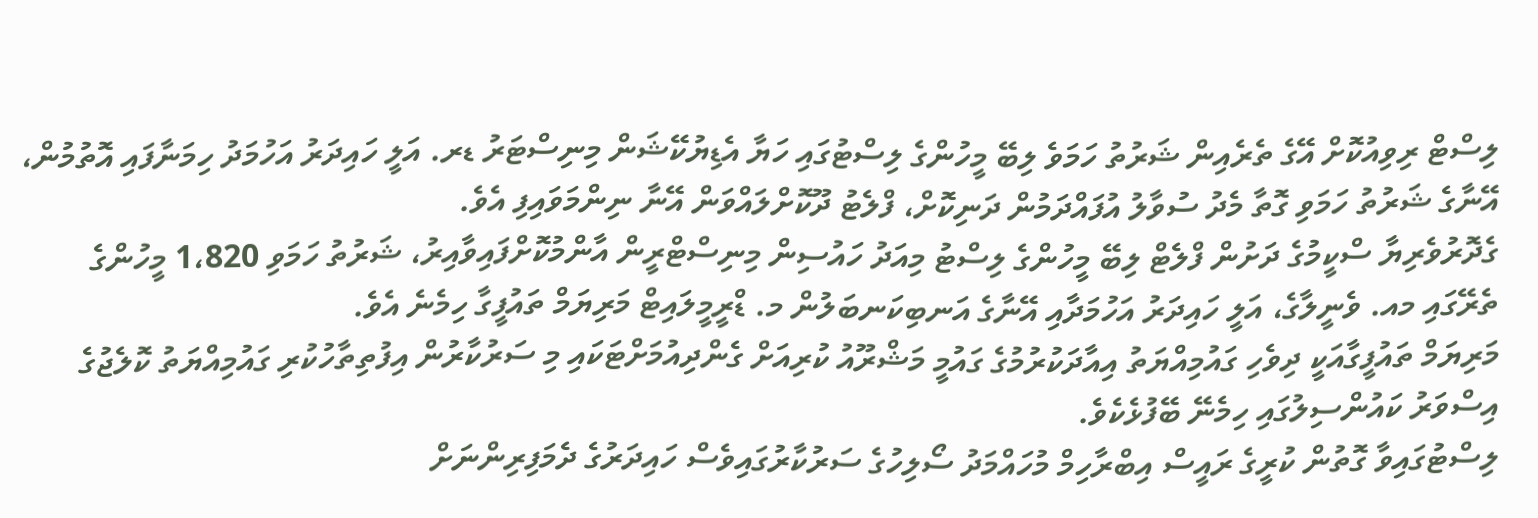ލިސްޓް ރިވިއުކޮށް އޭގެ ތެރެއިން ޝަރުތު ހަމަވެ ލިބޭ މީހުންގެ ލިސްޓުގައި ހަޔާ އެޑިޔުކޭޝަން މިނިސްޓަރު ޑރ. އަލީ ހައިދަރު އަހުމަދު ހިމަނާފައި އޮތުމުން، އޭނާގެ ޝަރުތު ހަމަވި ގޮތާ މެދު ސުވާލު އުފައްދަމުން ދަނިކޮށް، ފްލެޓު ދޫކޮށްލައްވަން އޭނާ ނިންމަވައިފި އެވެ.
ގެދޮރުވެރިޔާ ސްކީމުގެ ދަށުން ފްލެޓް ލިބޭ މީހުންގެ ލިސްޓު މިއަދު ހައުސިން މިނިސްޓްރީން އާންމުކޮށްފައިވާއިރު، ޝަރުތު ހަމަވި 1،820 މީހުންގެ ތެރޭގައި މއ. ވެނީލާގެ، އަލީ ހައިދަރު އަހުމަދާއި އޭނާގެ އަނބިކަނބަލުން މ. ޑްރީމީލައިޓް މަރިޔަމް ތައުފީގާ ހިމެނެ އެވެ.
މަރިޔަމް ތައުފީގާއަކީ ދިވެހި ގައުމިއްޔަތު އިއާދަކުރުމުގެ ގައުމީ މަޝްރޫއު ކުރިއަށް ގެންދިއުމަށްޓަކައި މި ސަރުކާރުން އިފުތިތާހުކުރި ގައުމިއްޔަތު ކޮލެޖުގެ އިސްވަރު ކައުންސިލުގައި ހިމެނޭ ބޭފުޅެކެވެ.
ލިސްޓުގައިވާ ގޮތުން ކުރީގެ ރައީސް އިބްރާހިމް މުހައްމަދު ސޯލިހުގެ ސަރުކާރުގައިވެސް ހައިދަރުގެ ދެމަފިރިންނަށް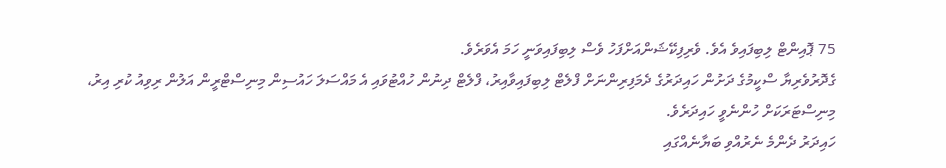75 ޕޮއިންޓް ލިބިފައިވެ އެވެ. ވެރިފިކޭޝަންއަށްފަހު ވެސް ލިބިފައިވަނީ ހަމަ އެވަރެވެ.
ގެދޮރުވެރިޔާ ސްކީމުގެ ދަށުން ހައިދަރުގެ ދެމަފިރިންނަށް ފްލެޓް ލިބިފައިވާއިރު، ފްލެޓް ދިނުން ހުއްޓުވައި އެ މައްސަލަ ހައުސިން މިނިސްޓްރީން އަލުން ރިވިއު ކުރި އިރު، މިނިސްޓަރަކަށް ހުންނެވީ ހައިދަރެވެ.
ހައިދަރު ދެންމެ ނެރުއްވި ބަޔާނެއްގައި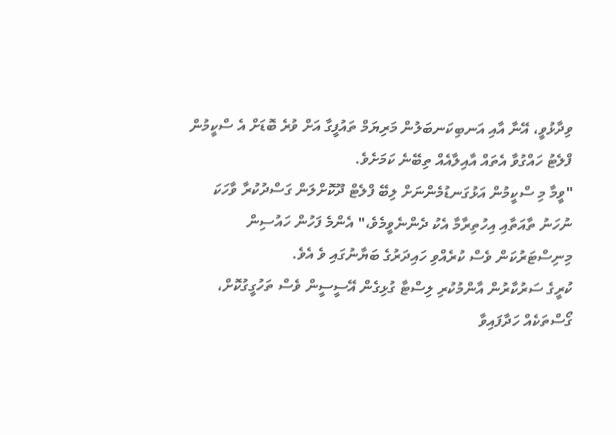ވިދާޅުވީ، އޭނާ އާއި އަނބިކަނބަލުން މަރިޔަމް ތައުފީގާ އަށް ވުރެ ބޮޑަށް އެ ސްކީމުން ފްލެޓު ހައްގުވާ އެތައް އާއިލާއެއް ތިބޭނެ ކަމަށެވެ.
"ވީމާ މި ސްކީމުން އަޅުގަނޑުމެންނަށް ލިބޭ ފްލެޓް ދޫކޮށްލަން ގަސްދުކުރާ ވާހަކަ ނުހަނު ތާއަތާއި އިހުތިރާމާ އެކު ދެންނެވީމެވެ،" އެންމެ ފަހުން ހައުސިން މިނިސްޓަރުކަން ވެސް ކުރެއްވި ހައިދަރުގެ ބަޔާނުގައި ވެ އެވެ.
ކުރީގެ ސަރުކާރުން އާންމުކުރި ލިސްޓާ ގުޅިގެން އޭސީސީން ވެސް ތަހުގީގުކޮށް، ގޯސްތަކެއް ހަދާފައިވާ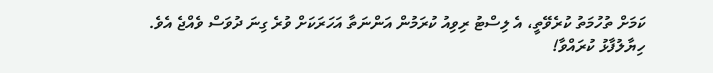ކަމަށް ތުހުމަތު ކުރެވޭތީ، އެ ލިސްޓު ރިވިއު ކުރަމުން އަންނަތާ އަހަރަކަށް ވުރެ ގިނަ ދުވަސް ވެއްޖެ އެވެ.
ހިޔާލުފާޅު ކުރައްވާ!